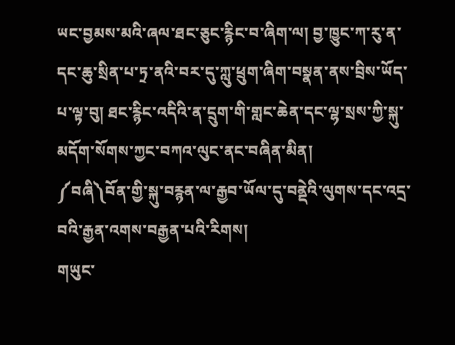ཡང་བྱམས་མའི་ཞལ་ཐང་ཅུང་རྙིང་བ་ཞིག་ལ། བྱ་ཁྱུང་ཀ་རུ་ན་དང་ཆུ་སྲིན་པ་ཏྲ་ནའི་བར་དུ་ཀླུ་ཕྲུག་ཞིག་བསྣན་ནས་བྲིས་ཡོད་པ་ལྟ་བུ། ཐང་རྙིང་འདིའི་ན་དྲུག་གི་གླང་ཆེན་དང་ལྷ་སྲས་ཀྱི་སྐུ་མདོག་སོགས་ཀྱང་བཀའ་ལུང་ནང་བཞིན་མིན།
༼བཞི༽བོན་གྱི་སྐུ་བརྙན་ལ་རྒྱབ་ཡོལ་དུ་བནྡེའི་ལུགས་དང་འདྲ་བའི་རྒྱན་འགས་བརྒྱན་པའི་རིགས།
གཡུང་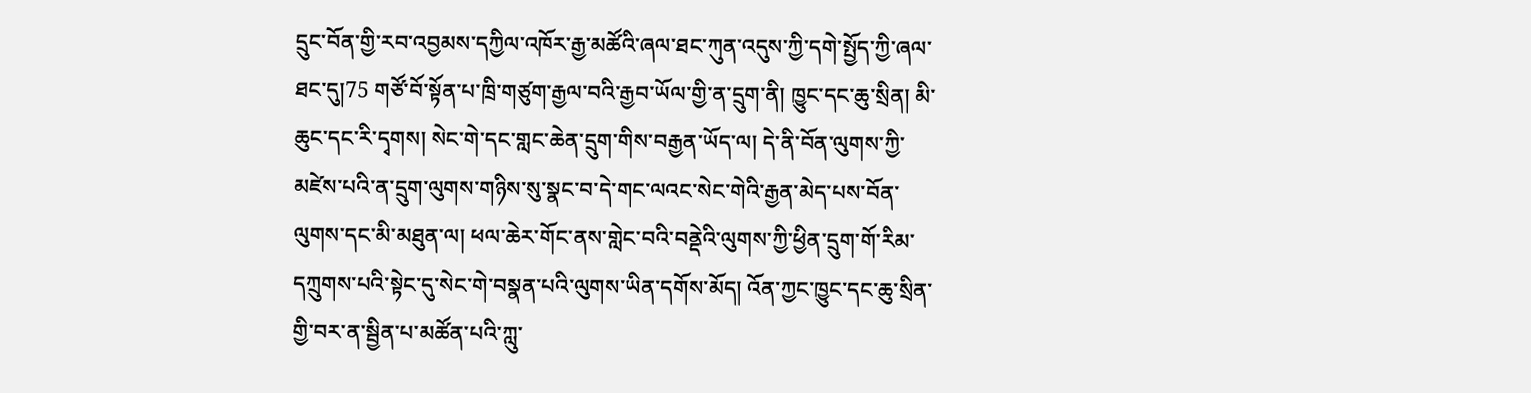དྲུང་བོན་གྱི་རབ་འབྱམས་དཀྱིལ་འཁོར་རྒྱ་མཚོའི་ཞལ་ཐང་ཀུན་འདུས་ཀྱི་དགེ་སྤྱོད་ཀྱི་ཞལ་ཐང་དུ།75 གཙོ་བོ་སྟོན་པ་ཁྲི་གཙུག་རྒྱལ་བའི་རྒྱབ་ཡོལ་གྱི་ན་དྲུག་ནི། ཁྱུང་དང་ཆུ་སྲིན། མི་ཆུང་དང་རི་དྭགས། སེང་གེ་དང་གླང་ཆེན་དྲུག་གིས་བརྒྱན་ཡོད་ལ། དེ་ནི་བོན་ལུགས་ཀྱི་མཛེས་པའི་ན་དྲུག་ལུགས་གཉིས་སུ་སྣང་བ་དེ་གང་ལའང་སེང་གེའི་རྒྱན་མེད་པས་བོན་ལུགས་དང་མི་མཐུན་ལ། ཕལ་ཆེར་གོང་ནས་གླེང་བའི་བནྡེའི་ལུགས་ཀྱི་ཕྱིན་དྲུག་གོ་རིམ་དཀྲུགས་པའི་སྟེང་དུ་སེང་གེ་བསྣན་པའི་ལུགས་ཡིན་དགོས་མོད། འོན་ཀྱང་ཁྱུང་དང་ཆུ་སྲིན་གྱི་བར་ན་སྦྱིན་པ་མཚོན་པའི་ཀླུ་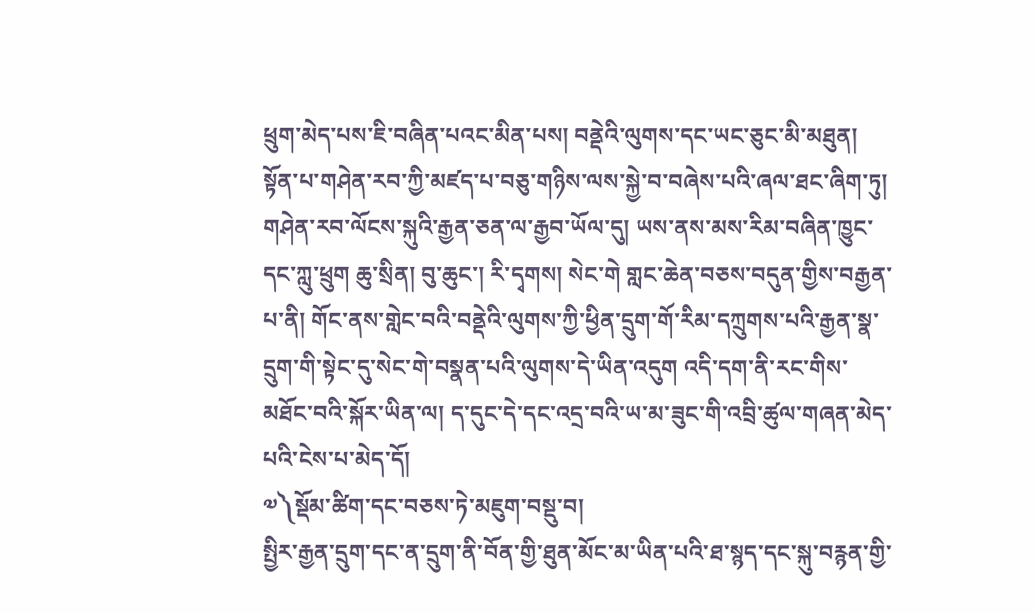ཕྲུག་མེད་པས་ཇི་བཞིན་པའང་མིན་པས། བནྡེའི་ལུགས་དང་ཡང་ཅུང་མི་མཐུན།
སྟོན་པ་གཤེན་རབ་ཀྱི་མཛད་པ་བཅུ་གཉིས་ལས་སྐྱེ་བ་བཞེས་པའི་ཞལ་ཐང་ཞིག་ཏུ། གཤེན་རབ་ལོངས་སྐུའི་རྒྱན་ཅན་ལ་རྒྱབ་ཡོལ་དུ། ཡས་ནས་མས་རིམ་བཞིན་ཁྱུང་དང་ཀླུ་ཕྲུག ཆུ་སྲིན། བུ་ཆུང་། རི་དྭགས། སེང་གེ གླང་ཆེན་བཅས་བདུན་གྱིས་བརྒྱན་པ་ནི། གོང་ནས་གླེང་བའི་བནྡེའི་ལུགས་ཀྱི་ཕྱིན་དྲུག་གོ་རིམ་དཀྲུགས་པའི་རྒྱན་སྣ་དྲུག་གི་སྟེང་དུ་སེང་གེ་བསྣན་པའི་ལུགས་དེ་ཡིན་འདུག འདི་དག་ནི་རང་གིས་མཐོང་བའི་སྐོར་ཡིན་ལ། ད་དུང་དེ་དང་འདྲ་བའི་ཡ་མ་ཟུང་གི་འབྲི་ཚུལ་གཞན་མེད་པའི་ངེས་པ་མེད་དོ།
༧༽སྡོམ་ཚིག་དང་བཅས་ཏེ་མཇུག་བསྡུ་བ།
སྤྱིར་རྒྱན་དྲུག་དང་ན་དྲུག་ནི་བོན་གྱི་ཐུན་མོང་མ་ཡིན་པའི་ཐ་སྙད་དང་སྐུ་བརྙན་གྱི་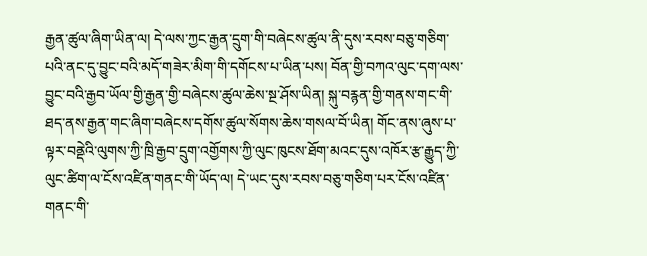རྒྱན་ཚུལ་ཞིག་ཡིན་ལ། དེ་ལས་ཀྱང་རྒྱན་དྲུག་གི་བཞེངས་ཚུལ་ནི་དུས་རབས་བཅུ་གཅིག་པའི་ནང་དུ་བྱུང་བའི་མདོ་གཟེར་མིག་གི་དགོངས་པ་ཡིན་པས། བོན་གྱི་བཀའ་ལུང་དག་ལས་བྱུང་བའི་རྒྱབ་ཡོལ་གྱི་རྒྱན་གྱི་བཞེངས་ཚུལ་ཆེས་སྔ་ཤོས་ཡིན། སྐུ་བརྙན་གྱི་གནས་གང་གི་ཐད་ནས་རྒྱན་གང་ཞིག་བཞེངས་དགོས་ཚུལ་སོགས་ཆེས་གསལ་བོ་ཡིན། གོང་ནས་ཞུས་པ་ལྟར་བནྡེའི་ལུགས་ཀྱི་ཁྲི་རྒྱབ་དྲུག་འགྱོགས་ཀྱི་ལུང་ཁུངས་ཐོག་མའང་དུས་འཁོར་རྩ་རྒྱུད་ཀྱི་ལུང་ཚིག་ལ་ངོས་འཛིན་གནང་གི་ཡོད་ལ། དེ་ཡང་དུས་རབས་བཅུ་གཅིག་པར་ངོས་འཛིན་གནང་གི་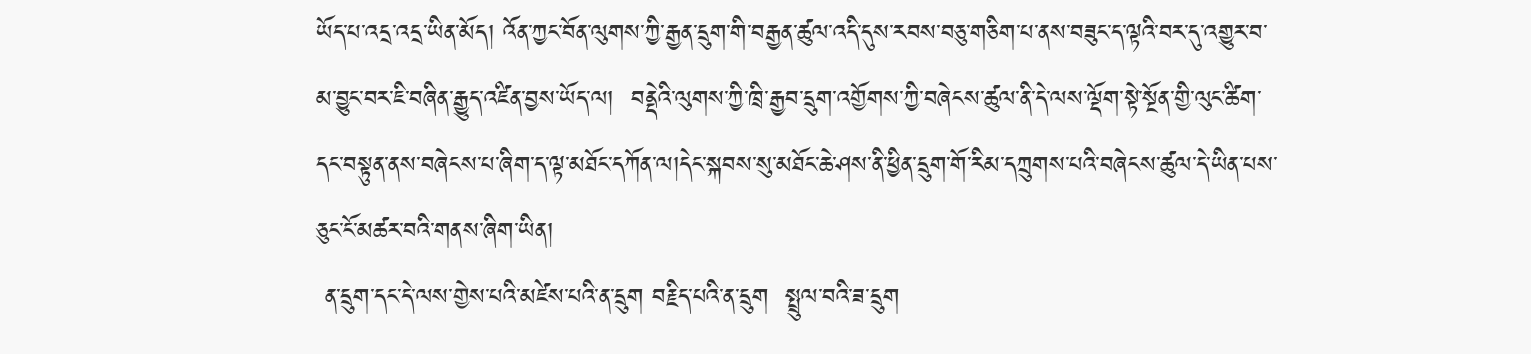ཡོད་པ་འདྲ་འདྲ་ཡིན་མོད། འོན་ཀྱང་བོན་ལུགས་ཀྱི་རྒྱན་དྲུག་གི་བརྒྱན་ཚུལ་འདི་དུས་རབས་བཅུ་གཅིག་པ་ནས་བཟུང་ད་ལྟའི་བར་དུ་འགྱུར་བ་མ་བྱུང་བར་ཇི་བཞིན་རྒྱུད་འཛིན་བྱས་ཡོད་ལ།  བནྡེའི་ལུགས་ཀྱི་ཁྲི་རྒྱབ་དྲུག་འགྱོགས་ཀྱི་བཞེངས་ཚུལ་ནི་དེ་ལས་ལྡོག་སྟེ་སྔོན་གྱི་ལུང་ཚིག་དང་བསྟུན་ནས་བཞེངས་པ་ཞིག་ད་ལྟ་མཐོང་དཀོན་ལ།དེང་སྐབས་སུ་མཐོང་ཆེ་ཤས་ནི་ཕྱིན་དྲུག་གོ་རིམ་དཀྲུགས་པའི་བཞེངས་ཚུལ་དེ་ཡིན་པས་ཅུང་ངོ་མཚར་བའི་གནས་ཞིག་ཡིན།
 ན་དྲུག་དང་དེ་ལས་གྱེས་པའི་མཛེས་པའི་ན་དྲུག བརྗིད་པའི་ན་དྲུག  སྤྲུལ་བའི་ཟ་དྲུག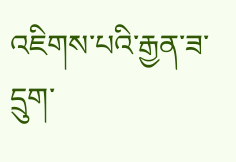འཇིགས་པའི་རྒྱན་ཟ་དྲུག་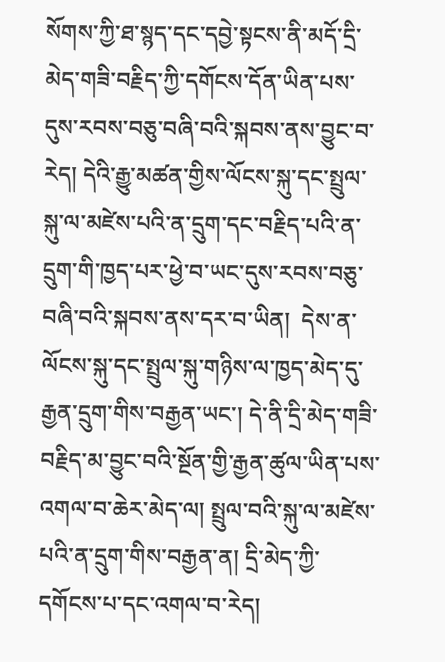སོགས་ཀྱི་ཐ་སྙད་དང་དབྱེ་སྟངས་ནི་མདོ་དྲི་མེད་གཟི་བརྗིད་ཀྱི་དགོངས་དོན་ཡིན་པས་དུས་རབས་བཅུ་བཞི་བའི་སྐབས་ནས་བྱུང་བ་རེད། དེའི་རྒྱུ་མཚན་གྱིས་ལོངས་སྐུ་དང་སྤྲུལ་སྐུ་ལ་མཛེས་པའི་ན་དྲུག་དང་བརྗིད་པའི་ན་དྲུག་གི་ཁྱད་པར་ཕྱེ་བ་ཡང་དུས་རབས་བཅུ་བཞི་བའི་སྐབས་ནས་དར་བ་ཡིན།  དེས་ན་ལོངས་སྐུ་དང་སྤྲུལ་སྐུ་གཉིས་ལ་ཁྱད་མེད་དུ་རྒྱན་དྲུག་གིས་བརྒྱན་ཡང་། དེ་ནི་དྲི་མེད་གཟི་བརྗིད་མ་བྱུང་བའི་སྔོན་གྱི་རྒྱན་ཚུལ་ཡིན་པས་འགལ་བ་ཆེར་མེད་ལ། སྤྲུལ་བའི་སྐུ་ལ་མཛེས་པའི་ན་དྲུག་གིས་བརྒྱན་ན། དྲི་མེད་ཀྱི་དགོངས་པ་དང་འགལ་བ་རེད།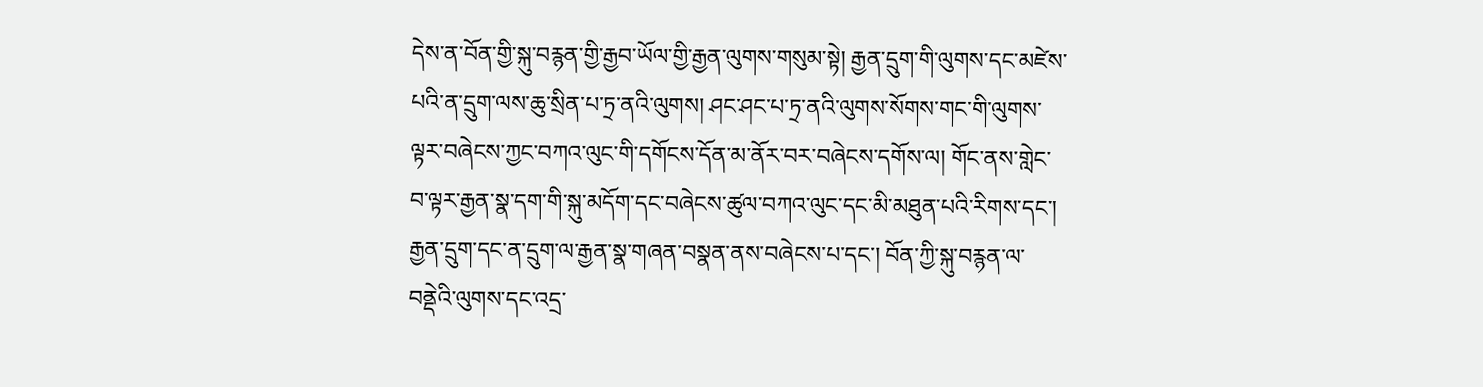དེས་ན་བོན་གྱི་སྐུ་བརྙན་གྱི་རྒྱབ་ཡོལ་གྱི་རྒྱན་ལུགས་གསུམ་སྟེ། རྒྱན་དྲུག་གི་ལུགས་དང་མཛེས་པའི་ན་དྲུག་ལས་ཆུ་སྲིན་པ་ཏྲ་ནའི་ལུགས། ཤང་ཤང་པ་ཏྲ་ནའི་ལུགས་སོགས་གང་གི་ལུགས་ལྟར་བཞེངས་ཀྱང་བཀའ་ལུང་གི་དགོངས་དོན་མ་ནོར་བར་བཞེངས་དགོས་ལ། གོང་ནས་གླེང་བ་ལྟར་རྒྱན་སྣ་དག་གི་སྐུ་མདོག་དང་བཞེངས་ཚུལ་བཀའ་ལུང་དང་མི་མཐུན་པའི་རིགས་དང་། རྒྱན་དྲུག་དང་ན་དྲུག་ལ་རྒྱན་སྣ་གཞན་བསྣན་ནས་བཞེངས་པ་དང་། བོན་ཀྱི་སྐུ་བརྙན་ལ་བནྡེའི་ལུགས་དང་འདྲ་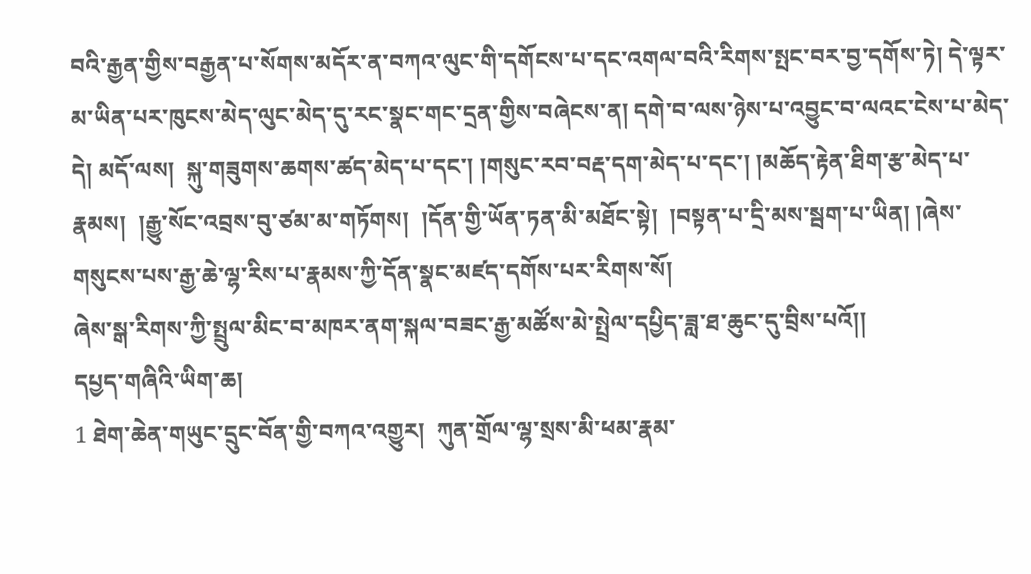བའི་རྒྱན་གྱིས་བརྒྱན་པ་སོགས་མདོར་ན་བཀའ་ལུང་གི་དགོངས་པ་དང་འགལ་བའི་རིགས་སྤང་བར་བྱ་དགོས་ཏེ། དེ་ལྟར་མ་ཡིན་པར་ཁུངས་མེད་ལུང་མེད་དུ་རང་སྣང་གང་དྲན་གྱིས་བཞེངས་ན། དགེ་བ་ལས་ཉེས་པ་འབྱུང་བ་ལའང་ངེས་པ་མེད་དེ། མདོ་ལས།  སྐུ་གཟུགས་ཆགས་ཚད་མེད་པ་དང་། །གསུང་རབ་བརྡ་དག་མེད་པ་དང་། །མཆོད་རྟེན་ཐིག་རྩ་མེད་པ་རྣམས།  །རྒྱུ་སོང་འབྲས་བུ་ཙམ་མ་གཏོགས།  །དོན་གྱི་ཡོན་ཏན་མི་མཐོང་སྟེ།  །བསྟན་པ་དྲི་མས་སྦག་པ་ཡིན། །ཞེས་གསུངས་པས་རྒྱ་ཆེ་ལྷ་རིས་པ་རྣམས་ཀྱི་དོན་སྣང་མཛད་དགོས་པར་རིགས་སོ།
ཞེས་སྒ་རིགས་ཀྱི་སྤྲུལ་མིང་བ་མཁར་ནག་སྐལ་བཟང་རྒྱ་མཚོས་མེ་སྤྲེལ་དཔྱིད་ཟླ་ཐ་ཆུང་དུ་བྲིས་པའོ།།
དཔྱད་གཞིའི་ཡིག་ཆ།
1 ཐེག་ཆེན་གཡུང་དྲུང་བོན་གྱི་བཀའ་འགྱུར།  ཀུན་གྲོལ་ལྷ་སྲས་མི་ཕམ་རྣམ་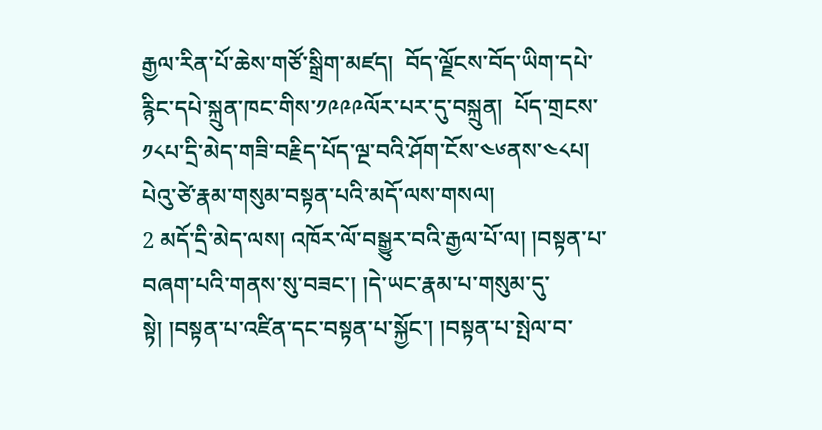རྒྱལ་རིན་པོ་ཆེས་གཙོ་སྒྲིག་མཛད།  བོད་ལྗོངས་བོད་ཡིག་དཔེ་རྙིང་དཔེ་སྐྲུན་ཁང་གིས་༡༩༩༩ལོར་པར་དུ་བསྐྲུན།  པོད་གྲངས་༡༨པ་དྲི་མེད་གཟི་བརྗིད་པོད་ལྔ་བའི་ཤོག་ངོས་༤༦ནས་༤༨པ། པེའུ་ཙེ་རྣམ་གསུམ་བསྟན་པའི་མདོ་ལས་གསལ།
2 མདོ་དྲི་མེད་ལས། འཁོར་ལོ་བསྒྱུར་བའི་རྒྱལ་པོ་ལ། །བསྟན་པ་བཞག་པའི་གནས་སུ་བཟང་། །དེ་ཡང་རྣམ་པ་གསུམ་དུ་སྟེ། །བསྟན་པ་འཛིན་དང་བསྟན་པ་སྐྱོང་། །བསྟན་པ་སྤེལ་བ་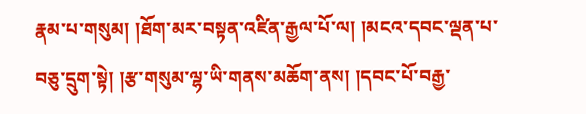རྣམ་པ་གསུམ། །ཐོག་མར་བསྟན་འཛིན་རྒྱལ་པོ་ལ། །མངའ་དབང་ལྡན་པ་བཅུ་དྲུག་སྟེ། །རྩ་གསུམ་ལྷ་ཡི་གནས་མཆོག་ནས། །དབང་པོ་བརྒྱ་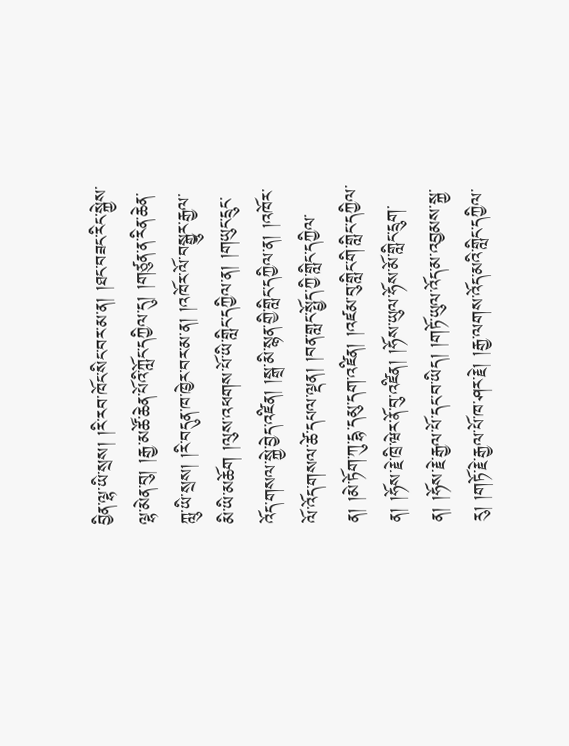བྱིན་ལྷ་ཡི་སྲས། །རི་རབ་ཁོང་སིང་བར་མ་ན། །ཐང་བཟང་རིང་སྐྱེས་ལྷ་མེན་བུ། །རྒྱ་མཚོ་ཆེན་པོའི་ཀློང་དཀྱིལ་དུ། །གཙུན་ན་རིན་ཆེན་ཀླུ་ཡི་སྲས། །རི་བདུན་ཁ་ཁྱེར་བར་མ་ན། །འཁོར་ལོ་བསྒྱུར་རྒྱལ་མི་ཡི་མཆོག །ལུས་འཕགས་པོ་ཡི་གླིང་དཀྱིལ་ན། །གཡུང་དྲུང་འོད་གསལ་སྐྱེ་བྱེད་འཛིན། །སྒྲ་མི་སྙན་གྱི་གླིང་དཀྱིལ་ན། །འཁོར་ལོ་འོད་གསལ་ཚེ་དཔལ་ལྡན། །བན་གླང་སྤྱོད་ཀྱི་གླིང་དཀྱིལ་ན། །མེ་ཏོག་ཀུ་དྷ་དམུ་དག་འཛིན། །འཛམ་བུ་གླིང་གི་གླིང་དཀྱིལ་ན། །ཧོས་རྗེ་ཁྲི་ཝེར་ནོ་བུ་འཛིན། །ཧོས་ཡུལ་ཧོས་མོ་གླིང་དྲུག་ན། །ཧོས་རྗེ་རྒྱལ་པོ་དང་བ་ཡིད། །གཏོ་ཡུལ་འོད་མ་འབྱམས་སྐྱ་རུ། །གཏོ་རྗེ་རྒྱལ་པོ་ཁ་ཤར་རྗེ། །རྒྱ་ལགས་འོད་མའི་གླིང་དཀྱིལ་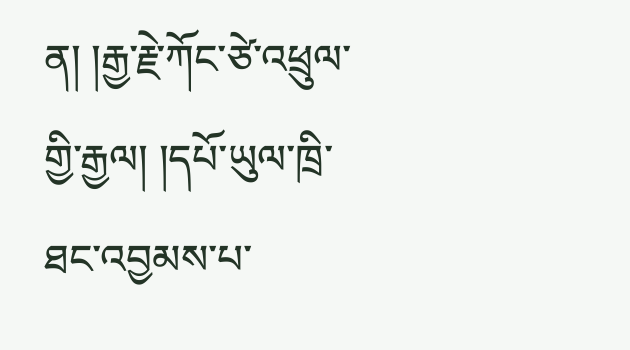ན། །རྒྱ་རྗེ་ཀོང་ཙེ་འཕྲུལ་གྱི་རྒྱལ། །དཔོ་ཡུལ་ཁྲི་ཐང་འབྱམས་པ་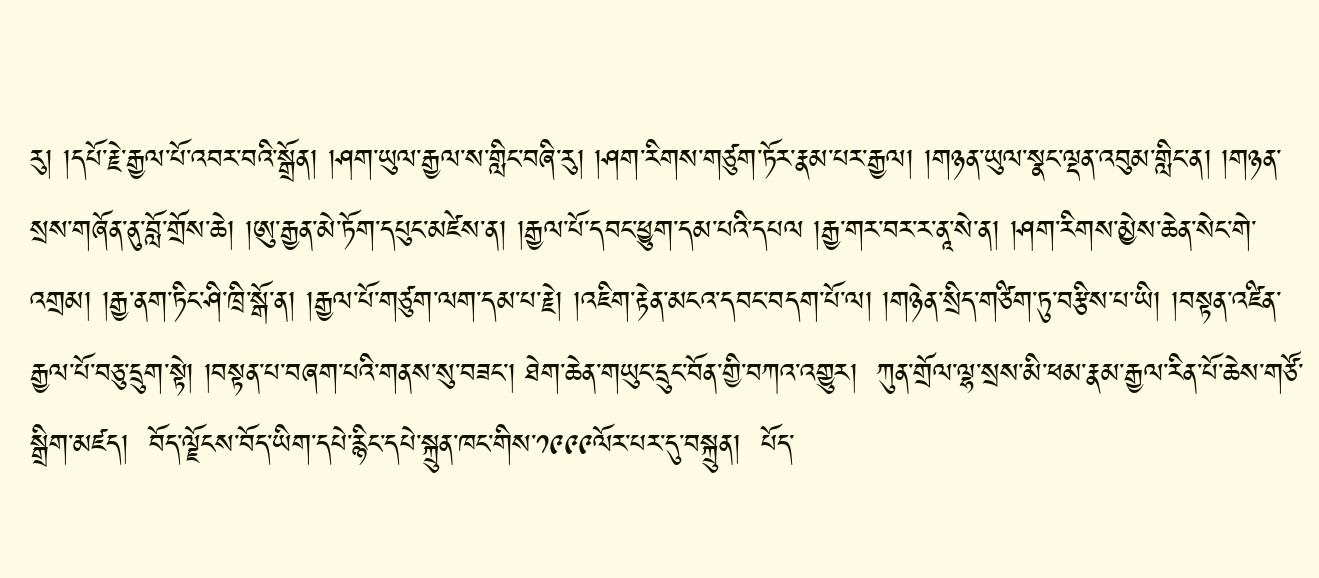རུ། །དཔོ་རྗེ་རྒྱལ་པོ་འབར་བའི་སྒྲོན། །ཤག་ཡུལ་རྒྱལ་ས་གླིང་བཞི་རུ། །ཤག་རིགས་གཙུག་ཏོར་རྣམ་པར་རྒྱལ། །གཉན་ཡུལ་སྣང་ལྡན་འབུམ་གླིང་ན། །གཉན་སྲས་གཞོན་ནུ་བློ་གྲོས་ཆེ། །ཨུ་རྒྱན་མེ་ཏོག་དཔུང་མཛེས་ན། །རྒྱལ་པོ་དབང་ཕྱུག་དམ་པའི་དཔལ །རྒྱ་གར་བར་ར་ནཱ་སེ་ན། །ཤག་རིགས་མྱེས་ཆེན་སེང་གེ་འགྲམ། །རྒྱ་ནག་ཏིང་ཤི་ཁྲི་སྒོ་ན། །རྒྱལ་པོ་གཙུག་ལག་དམ་པ་རྗེ། །འཇིག་རྟེན་མངའ་དབང་བདག་པོ་ལ། །གཉེན་སྲིད་གཙིག་ཏུ་བརྩིས་པ་ཡི། །བསྟན་འཛིན་རྒྱལ་པོ་བཅུ་དྲུག་སྟེ། །བསྟན་པ་བཞག་པའི་གནས་སུ་བཟང་། ཐེག་ཆེན་གཡུང་དྲུང་བོན་གྱི་བཀའ་འགྱུར།  ཀུན་གྲོལ་ལྷ་སྲས་མི་ཕམ་རྣམ་རྒྱལ་རིན་པོ་ཆེས་གཙོ་སྒྲིག་མཛད།  བོད་ལྗོངས་བོད་ཡིག་དཔེ་རྙིང་དཔེ་སྐྲུན་ཁང་གིས་༡༩༩༩ལོར་པར་དུ་བསྐྲུན།  པོད་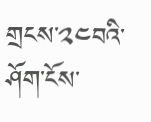གྲངས་༢༤བའི་ཤོག་ངོས་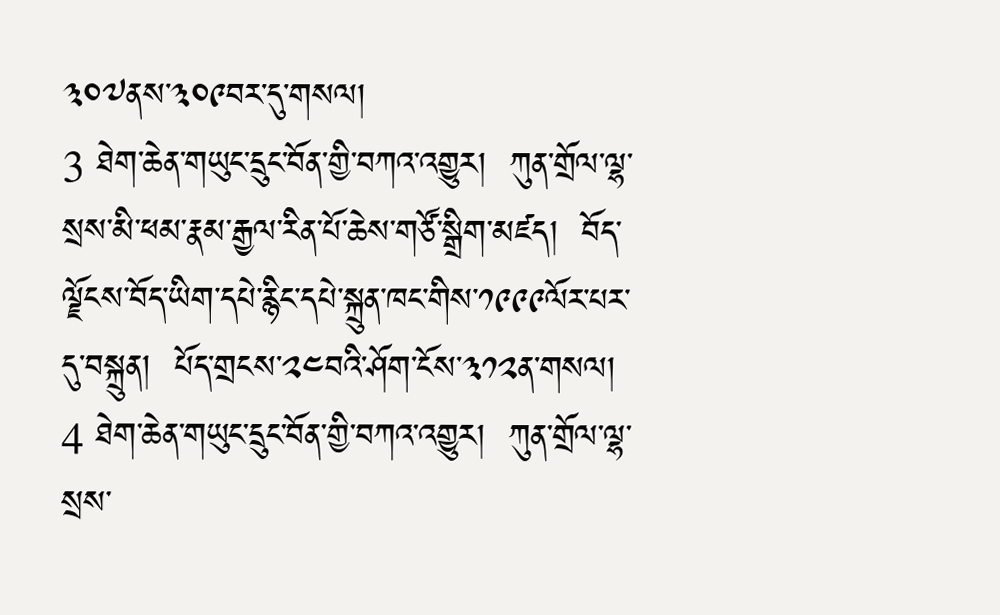༣༠༧ནས་༣༠༩བར་དུ་གསལ།
3 ཐེག་ཆེན་གཡུང་དྲུང་བོན་གྱི་བཀའ་འགྱུར།  ཀུན་གྲོལ་ལྷ་སྲས་མི་ཕམ་རྣམ་རྒྱལ་རིན་པོ་ཆེས་གཙོ་སྒྲིག་མཛད།  བོད་ལྗོངས་བོད་ཡིག་དཔེ་རྙིང་དཔེ་སྐྲུན་ཁང་གིས་༡༩༩༩ལོར་པར་དུ་བསྐྲུན།  པོད་གྲངས་༢༤བའི་ཤོག་ངོས་༣༡༢ན་གསལ།
4 ཐེག་ཆེན་གཡུང་དྲུང་བོན་གྱི་བཀའ་འགྱུར།  ཀུན་གྲོལ་ལྷ་སྲས་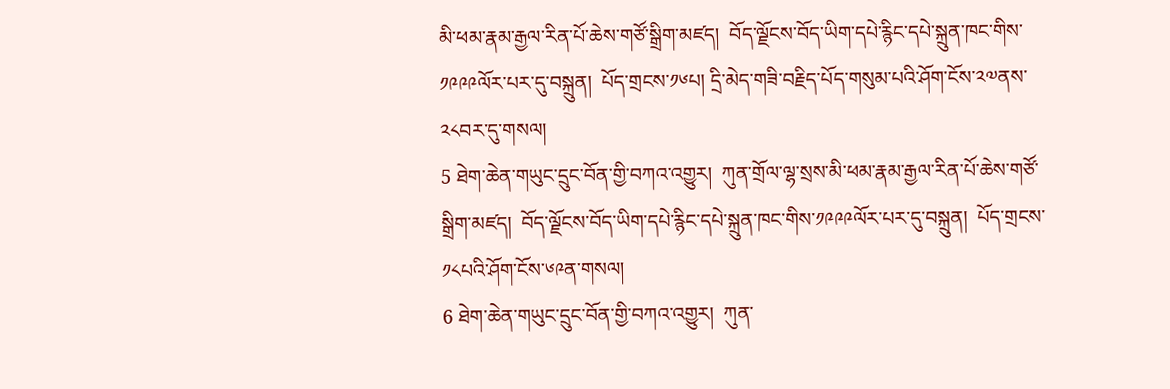མི་ཕམ་རྣམ་རྒྱལ་རིན་པོ་ཆེས་གཙོ་སྒྲིག་མཛད།  བོད་ལྗོངས་བོད་ཡིག་དཔེ་རྙིང་དཔེ་སྐྲུན་ཁང་གིས་༡༩༩༩ལོར་པར་དུ་བསྐྲུན།  པོད་གྲངས་༡༦པ། དྲི་མེད་གཟི་བརྗིད་པོད་གསུམ་པའི་ཤོག་ངོས་༢༧ནས་༢༨བར་དུ་གསལ།
5 ཐེག་ཆེན་གཡུང་དྲུང་བོན་གྱི་བཀའ་འགྱུར།  ཀུན་གྲོལ་ལྷ་སྲས་མི་ཕམ་རྣམ་རྒྱལ་རིན་པོ་ཆེས་གཙོ་སྒྲིག་མཛད།  བོད་ལྗོངས་བོད་ཡིག་དཔེ་རྙིང་དཔེ་སྐྲུན་ཁང་གིས་༡༩༩༩ལོར་པར་དུ་བསྐྲུན།  པོད་གྲངས་༡༨པའི་ཤོག་ངོས་༦༩ན་གསལ།
6 ཐེག་ཆེན་གཡུང་དྲུང་བོན་གྱི་བཀའ་འགྱུར།  ཀུན་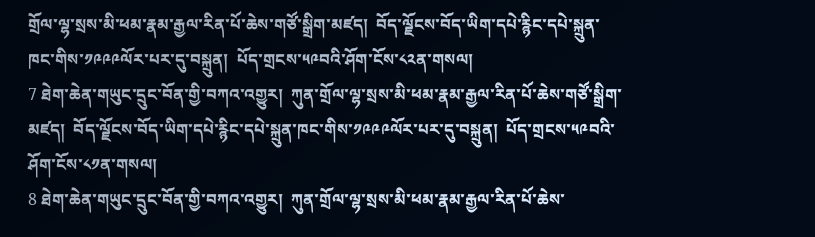གྲོལ་ལྷ་སྲས་མི་ཕམ་རྣམ་རྒྱལ་རིན་པོ་ཆེས་གཙོ་སྒྲིག་མཛད།  བོད་ལྗོངས་བོད་ཡིག་དཔེ་རྙིང་དཔེ་སྐྲུན་ཁང་གིས་༡༩༩༩ལོར་པར་དུ་བསྐྲུན།  པོད་གྲངས་༥༩བའི་ཤོག་ངོས་༨༢ན་གསལ།
7 ཐེག་ཆེན་གཡུང་དྲུང་བོན་གྱི་བཀའ་འགྱུར།  ཀུན་གྲོལ་ལྷ་སྲས་མི་ཕམ་རྣམ་རྒྱལ་རིན་པོ་ཆེས་གཙོ་སྒྲིག་མཛད།  བོད་ལྗོངས་བོད་ཡིག་དཔེ་རྙིང་དཔེ་སྐྲུན་ཁང་གིས་༡༩༩༩ལོར་པར་དུ་བསྐྲུན།  པོད་གྲངས་༥༩བའི་ཤོག་ངོས་༨༡ན་གསལ།
8 ཐེག་ཆེན་གཡུང་དྲུང་བོན་གྱི་བཀའ་འགྱུར།  ཀུན་གྲོལ་ལྷ་སྲས་མི་ཕམ་རྣམ་རྒྱལ་རིན་པོ་ཆེས་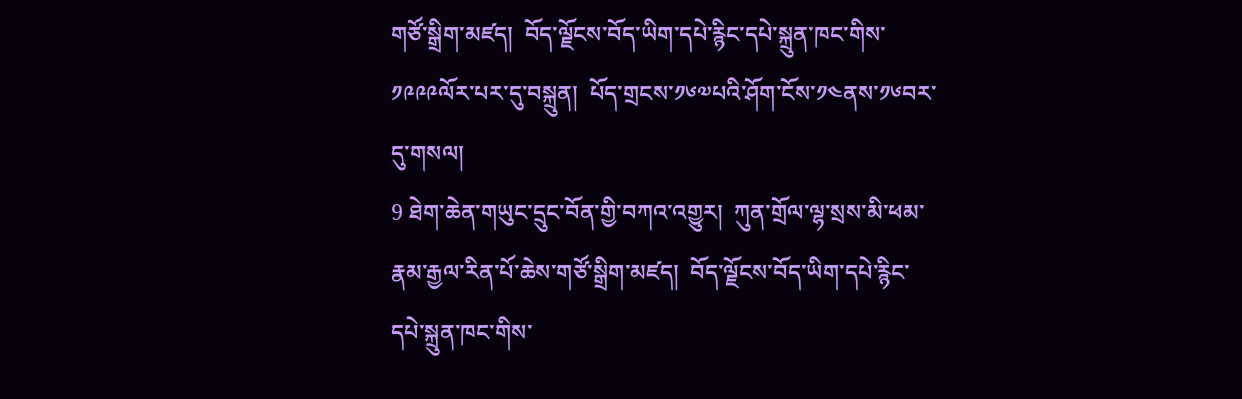གཙོ་སྒྲིག་མཛད།  བོད་ལྗོངས་བོད་ཡིག་དཔེ་རྙིང་དཔེ་སྐྲུན་ཁང་གིས་༡༩༩༩ལོར་པར་དུ་བསྐྲུན།  པོད་གྲངས་༡༦༧པའི་ཤོག་ངོས་༡༤ནས་༡༦བར་དུ་གསལ།
9 ཐེག་ཆེན་གཡུང་དྲུང་བོན་གྱི་བཀའ་འགྱུར།  ཀུན་གྲོལ་ལྷ་སྲས་མི་ཕམ་རྣམ་རྒྱལ་རིན་པོ་ཆེས་གཙོ་སྒྲིག་མཛད།  བོད་ལྗོངས་བོད་ཡིག་དཔེ་རྙིང་དཔེ་སྐྲུན་ཁང་གིས་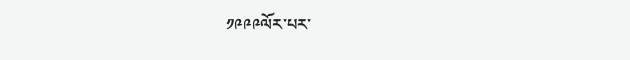༡༩༩༩ལོར་པར་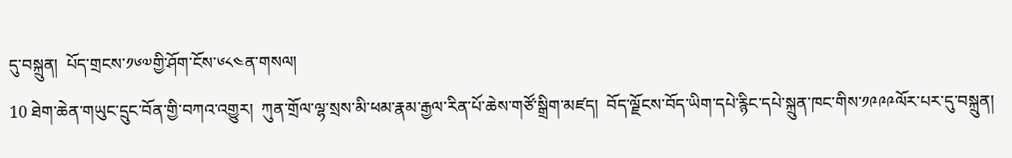དུ་བསྐྲུན།  པོད་གྲངས་༡༦༧གྱི་ཤོག་ངོས་༦༨༤ན་གསལ།
10 ཐེག་ཆེན་གཡུང་དྲུང་བོན་གྱི་བཀའ་འགྱུར།  ཀུན་གྲོལ་ལྷ་སྲས་མི་ཕམ་རྣམ་རྒྱལ་རིན་པོ་ཆེས་གཙོ་སྒྲིག་མཛད།  བོད་ལྗོངས་བོད་ཡིག་དཔེ་རྙིང་དཔེ་སྐྲུན་ཁང་གིས་༡༩༩༩ལོར་པར་དུ་བསྐྲུན།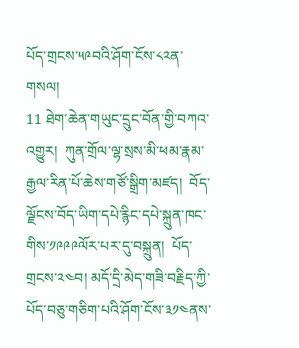པོད་གྲངས་༥༩བའི་ཤོག་ངོས་༨༢ན་གསལ།
11 ཐེག་ཆེན་གཡུང་དྲུང་བོན་གྱི་བཀའ་འགྱུར།  ཀུན་གྲོལ་ལྷ་སྲས་མི་ཕམ་རྣམ་རྒྱལ་རིན་པོ་ཆེས་གཙོ་སྒྲིག་མཛད།  བོད་ལྗོངས་བོད་ཡིག་དཔེ་རྙིང་དཔེ་སྐྲུན་ཁང་གིས་༡༩༩༩ལོར་པར་དུ་བསྐྲུན།  པོད་གྲངས་༢༤བ། མདོ་དྲི་མེད་གཟི་བརྗིད་ཀྱི་པོད་བཅུ་གཅིག་པའི་ཤོག་ངོས་༣༡༤ནས་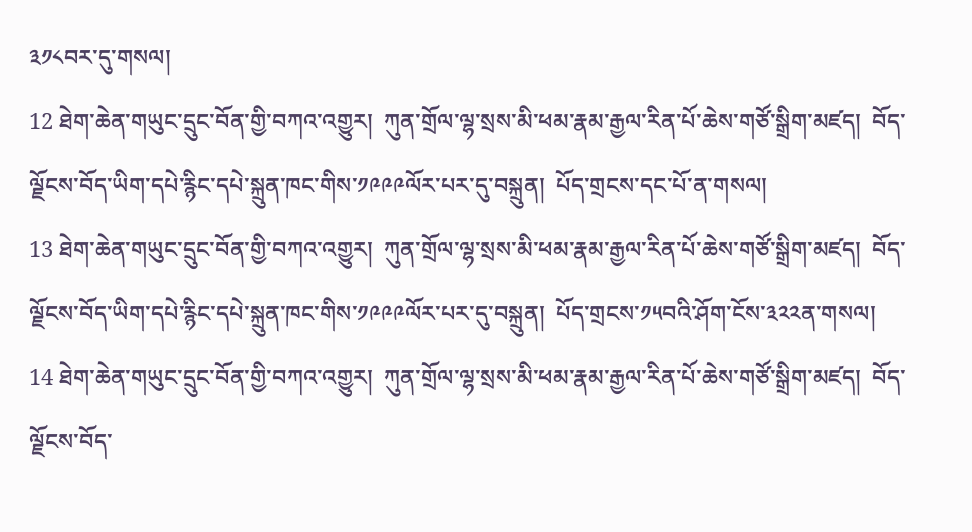༣༡༨བར་དུ་གསལ།
12 ཐེག་ཆེན་གཡུང་དྲུང་བོན་གྱི་བཀའ་འགྱུར།  ཀུན་གྲོལ་ལྷ་སྲས་མི་ཕམ་རྣམ་རྒྱལ་རིན་པོ་ཆེས་གཙོ་སྒྲིག་མཛད།  བོད་ལྗོངས་བོད་ཡིག་དཔེ་རྙིང་དཔེ་སྐྲུན་ཁང་གིས་༡༩༩༩ལོར་པར་དུ་བསྐྲུན།  པོད་གྲངས་དང་པོ་ན་གསལ།
13 ཐེག་ཆེན་གཡུང་དྲུང་བོན་གྱི་བཀའ་འགྱུར།  ཀུན་གྲོལ་ལྷ་སྲས་མི་ཕམ་རྣམ་རྒྱལ་རིན་པོ་ཆེས་གཙོ་སྒྲིག་མཛད།  བོད་ལྗོངས་བོད་ཡིག་དཔེ་རྙིང་དཔེ་སྐྲུན་ཁང་གིས་༡༩༩༩ལོར་པར་དུ་བསྐྲུན།  པོད་གྲངས་༡༥བའི་ཤོག་ངོས་༣༢༢ན་གསལ།
14 ཐེག་ཆེན་གཡུང་དྲུང་བོན་གྱི་བཀའ་འགྱུར།  ཀུན་གྲོལ་ལྷ་སྲས་མི་ཕམ་རྣམ་རྒྱལ་རིན་པོ་ཆེས་གཙོ་སྒྲིག་མཛད།  བོད་ལྗོངས་བོད་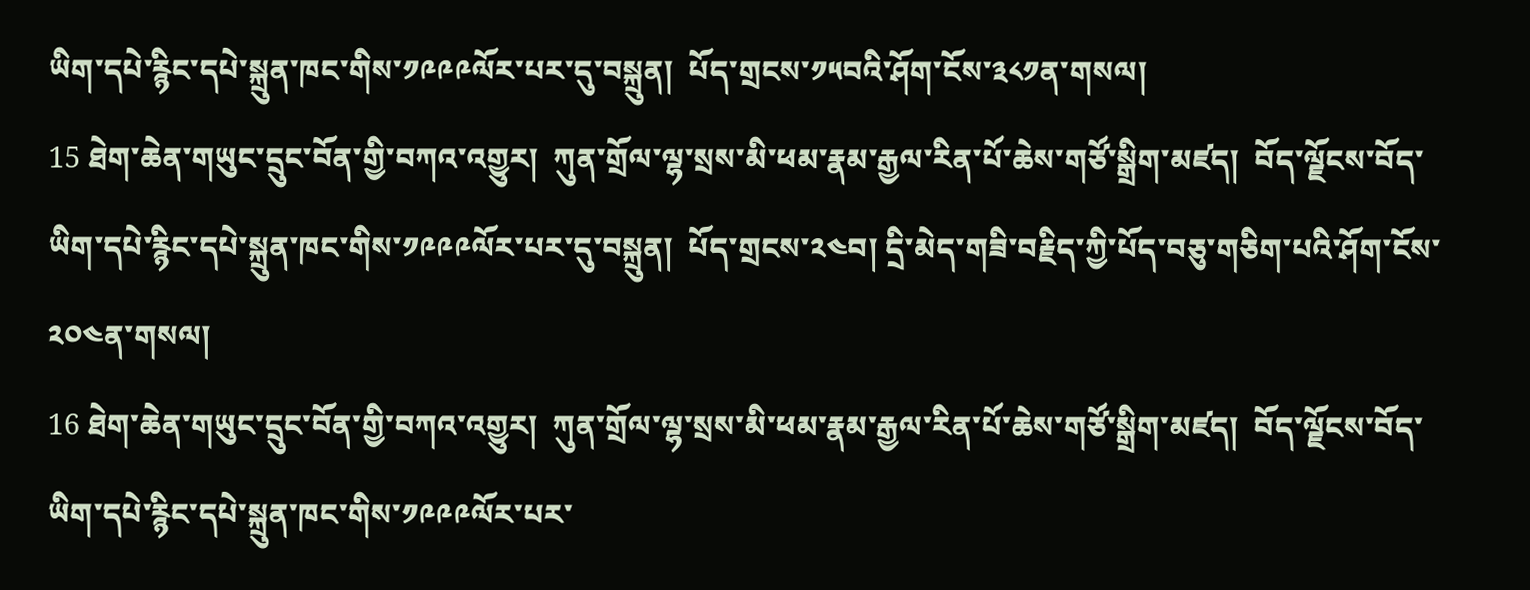ཡིག་དཔེ་རྙིང་དཔེ་སྐྲུན་ཁང་གིས་༡༩༩༩ལོར་པར་དུ་བསྐྲུན།  པོད་གྲངས་༡༥བའི་ཤོག་ངོས་༣༨༡ན་གསལ།
15 ཐེག་ཆེན་གཡུང་དྲུང་བོན་གྱི་བཀའ་འགྱུར།  ཀུན་གྲོལ་ལྷ་སྲས་མི་ཕམ་རྣམ་རྒྱལ་རིན་པོ་ཆེས་གཙོ་སྒྲིག་མཛད།  བོད་ལྗོངས་བོད་ཡིག་དཔེ་རྙིང་དཔེ་སྐྲུན་ཁང་གིས་༡༩༩༩ལོར་པར་དུ་བསྐྲུན།  པོད་གྲངས་༢༤བ། དྲི་མེད་གཟི་བརྗིད་ཀྱི་པོད་བཅུ་གཅིག་པའི་ཤོག་ངོས་༢༠༤ན་གསལ།
16 ཐེག་ཆེན་གཡུང་དྲུང་བོན་གྱི་བཀའ་འགྱུར།  ཀུན་གྲོལ་ལྷ་སྲས་མི་ཕམ་རྣམ་རྒྱལ་རིན་པོ་ཆེས་གཙོ་སྒྲིག་མཛད།  བོད་ལྗོངས་བོད་ཡིག་དཔེ་རྙིང་དཔེ་སྐྲུན་ཁང་གིས་༡༩༩༩ལོར་པར་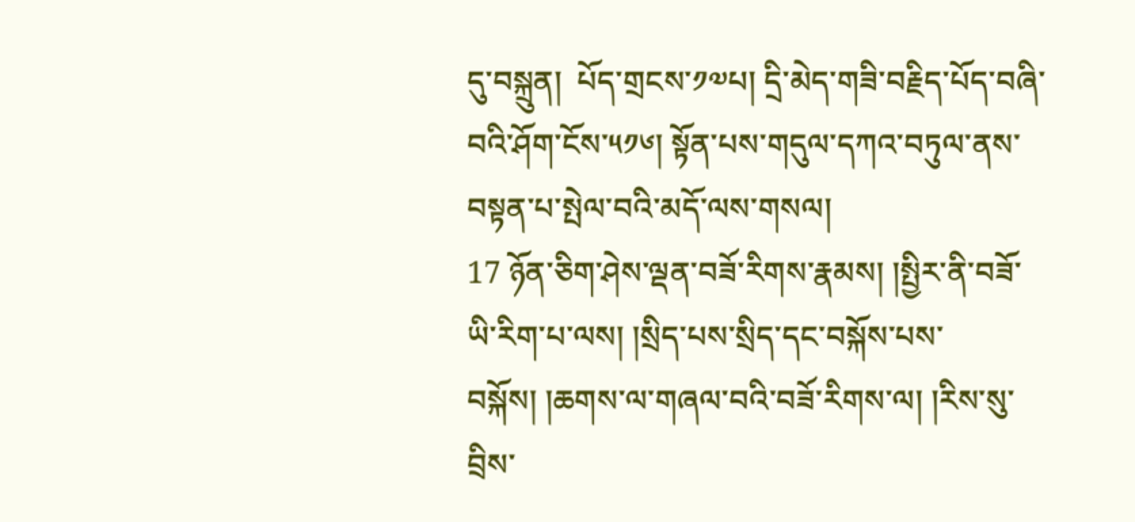དུ་བསྐྲུན།  པོད་གྲངས་༡༧པ། དྲི་མེད་གཟི་བརྗིད་པོད་བཞི་བའི་ཤོག་ངོས་༥༡༦། སྟོན་པས་གདུལ་དཀའ་བཏུལ་ནས་བསྟན་པ་སྤེལ་བའི་མདོ་ལས་གསལ།
17 ཉོན་ཅིག་ཤེས་ལྡན་བཟོ་རིགས་རྣམས། །སྤྱིར་ནི་བཟོ་ཡི་རིག་པ་ལས། །སྲིད་པས་སྲིད་དང་བསྐོས་པས་བསྐོས། །ཆགས་ལ་གཞལ་བའི་བཟོ་རིགས་ལ། །རིས་སུ་བྲིས་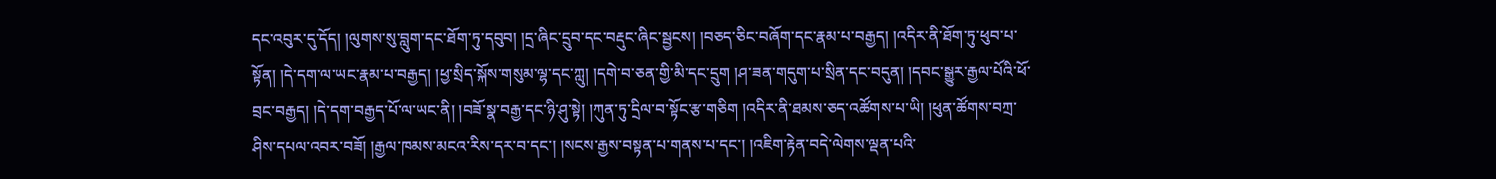དང་འབུར་དུ་དོད། །ལུགས་སུ་བླུག་དང་ཐོག་ཏུ་དབུབ། །དྲ་ཞིང་དྲུབ་དང་བརྡུང་ཞིང་སྦྱངས། །བཅད་ཅིང་བཞོག་དང་རྣམ་པ་བརྒྱད། །འདིར་ནི་ཐོག་ཏུ་ཕུབ་པ་སྟོན། །དེ་དག་ལ་ཡང་རྣམ་པ་བརྒྱད། །ཕྱ་སྲིད་སྐོས་གསུམ་ལྷ་དང་ཀླུ། །དགེ་བ་ཅན་གྱི་མི་དང་དྲུག །ཤ་ཟན་གདུག་པ་སྲིན་དང་བདུན། །དབང་སྒྱུར་རྒྱལ་པོའི་ཕོ་བྲང་བརྒྱད། །དེ་དག་བརྒྱད་པོ་ལ་ཡང་ནི། །བཟོ་སྣ་བརྒྱ་དང་ཉི་ཤུ་སྟེ། །ཀུན་ཏུ་དྲིལ་བ་སྟོང་རྩ་གཅིག །འདིར་ནི་ཐམས་ཅད་འཚོགས་པ་ཡི། །ཕུན་ཚོགས་བཀྲ་ཤིས་དཔལ་འབར་བཟོ། །རྒྱལ་ཁམས་མངའ་རིས་དར་བ་དང་། །སངས་རྒྱས་བསྟན་པ་གནས་པ་དང་། །འཇིག་རྟེན་བདེ་ལེགས་ལྡན་པའི་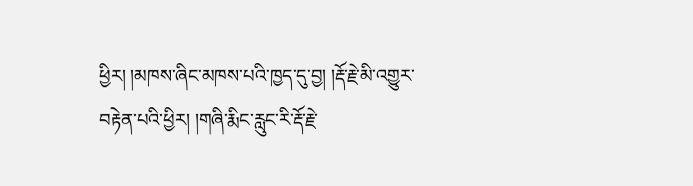ཕྱིར། །མཁས་ཞིང་མཁས་པའི་ཁྱད་དུ་བྱ། །རྡོ་རྗེ་མི་འགྱུར་བརྟེན་པའི་ཕྱིར། །གཞི་རྨིང་རླུང་རི་རྡོ་རྗེ་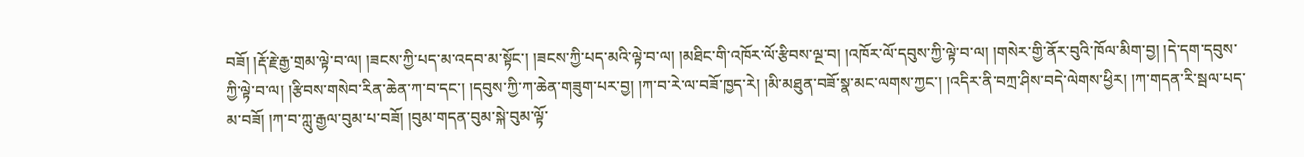བཟོ། །རྡོ་རྗེ་རྒྱ་གྲམ་ལྟེ་བ་ལ། །ཟངས་ཀྱི་པད་མ་འདབ་མ་སྟོང་། །ཟངས་ཀྱི་པད་མའི་ལྟེ་བ་ལ། །མཐིང་གི་འཁོར་ལོ་རྩིབས་ལྔ་བ། །འཁོར་ལོ་དབུས་ཀྱི་ལྟེ་བ་ལ། །གསེར་གྱི་ནོར་བུའི་ཁོལ་མིག་བྱ། །དེ་དག་དབུས་ཀྱི་ལྟེ་བ་ལ། །རྩིབས་གསེབ་རིན་ཆེན་ཀ་བ་དང་། །དབུས་ཀྱི་ཀ་ཆེན་གཟུག་པར་བྱ། །ཀ་བ་རེ་ལ་བཟོ་ཁྱད་རེ། །མི་མཐུན་བཟོ་སྣ་མང་ལགས་ཀྱང་། །འདིར་ནི་བཀྲ་ཤིས་བདེ་ལེགས་ཕྱིར། །ཀ་གདན་རི་སྦལ་པད་མ་བཟོ། །ཀ་བ་ཀླུ་རྒྱལ་བུམ་པ་བཟོ། །བུམ་གདན་བུམ་སྐེ་བུམ་ལྟོ་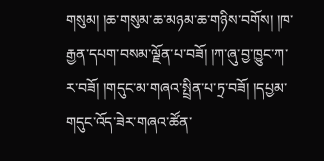གསུམ། །ཆ་གསུམ་ཆ་མཉམ་ཆ་གཉིས་བགོས། །ཁ་རྒྱན་དཔག་བསམ་ལྗོན་པ་བཟོ། །ཀ་ཞུ་བྱ་ཁྱུང་ཀ་ར་བཟོ། །གདུང་མ་གཞའ་སྤྲིན་པ་ཏྲ་བཟོ། །དཔྱམ་གདུང་འོད་ཟེར་གཞའ་ཚོན་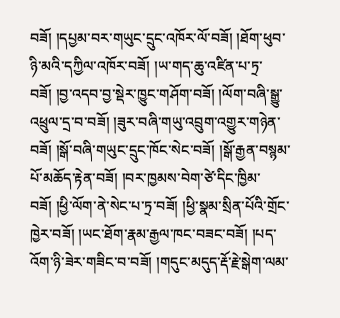བཟོ། །དཔྱམ་བར་གཡུང་དྲུང་འཁོར་ལོ་བཟོ། །ཐོག་ཕུབ་ཉི་མའི་དཀྱིལ་འཁོར་བཟོ། །ཡ་གད་ཆུ་འཛིན་པ་ཏྲ་བཟོ། །བྱ་འདབ་བྱ་སྡེར་ཁྱུང་གཤོག་བཟོ། །ལོག་བཞི་སྒྱུ་འཕྲུལ་དྲ་བ་བཟོ། །ཟུར་བཞི་གཡུ་འབྲུག་འགྱུར་གཉེན་བཟོ། །སྒོ་བཞི་གཡུང་དྲུང་ཁོང་སེང་བཟོ། །སྒོ་རྒྱན་བསྙམ་པོ་མཆོད་རྟེན་བཟོ། །བར་ཁྱམས་བེག་ཙེ་དིང་ཁྱིམ་བཟོ། །ཕྱི་ལོག་ནེ་སེང་པ་ཏྲ་བཟོ། །ཕྱི་སྣམ་སྲིན་པོའི་གྲོང་ཁྱེར་བཟོ། །ཡང་ཐོག་རྣམ་རྒྱལ་ཁང་བཟང་བཟོ། །པད་འོག་ཉི་ཟེར་གཟིང་བ་བཟོ། །གདུང་མདུད་རྡོ་རྗེ་སྒེག་ལམ་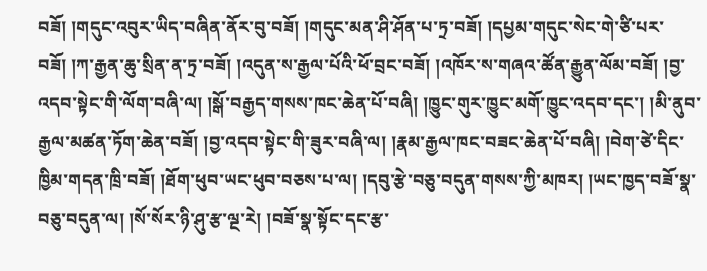བཟོ། །གདུང་འབུར་ཡིད་བཞིན་ནོར་བུ་བཟོ། །གདུང་མན་ཤི་ཤོན་པ་ཏྲ་བཟོ། །དཔྱམ་གདུང་སེང་གེ་ཙི་པར་བཟོ། །ཀ་རྒྱན་ཆུ་སྲིན་ན་ཏྲ་བཟོ། །འདུན་ས་རྒྱལ་པོའི་ཕོ་བྲང་བཟོ། །འཁོར་ས་གཞའ་ཚོན་རྒྱུན་ལོམ་བཟོ། །བྱ་འདབ་སྟེང་གི་ལོག་བཞི་ལ། །སྒོ་བརྒྱད་གསས་ཁང་ཆེན་པོ་བཞི། །ཁྱུང་གུར་ཁྱུང་མགོ་ཁྱུང་འདབ་དང་། །མི་ནུབ་རྒྱལ་མཚན་ཏོག་ཆེན་བཟོ། །བྱ་འདབ་སྟེང་གི་ཟུར་བཞི་ལ། །རྣམ་རྒྱལ་ཁང་བཟང་ཆེན་པོ་བཞི། །བེག་ཙེ་དིང་ཁྱིམ་གདན་ཁྲི་བཟོ། །ཐོག་ཕུབ་ཡང་ཕུབ་བཅས་པ་ལ། །དབུ་རྩེ་བཅུ་བདུན་གསས་ཀྱི་མཁར། །ཡང་ཁྱད་བཟོ་སྣ་བཅུ་བདུན་ལ། །སོ་སོར་ཉི་ཤུ་རྩ་ལྔ་རེ། །བཟོ་སྣ་སྟོང་དང་རྩ་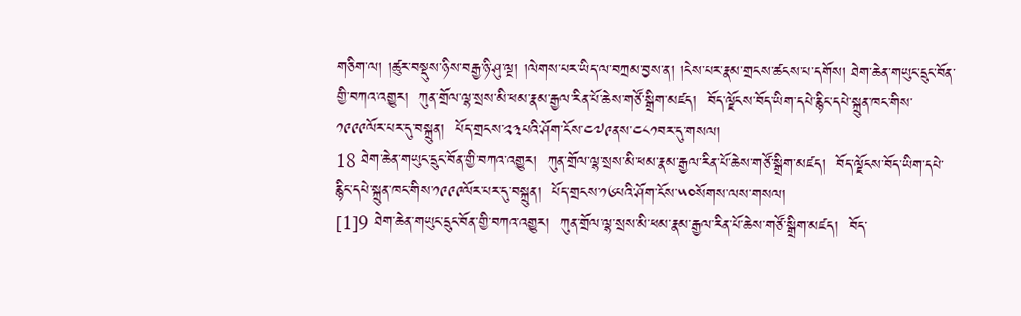གཅིག་ལ། །ཚུར་བསྡུས་ཉིས་བརྒྱ་ཉི་ཤུ་ལྔ། །ལེགས་པར་ཡིད་ལ་བཀྲམ་བྱས་ན། །ངེས་པར་རྣམ་གྲངས་ཚངས་པ་དགོས། ཐེག་ཆེན་གཡུང་དྲུང་བོན་གྱི་བཀའ་འགྱུར།  ཀུན་གྲོལ་ལྷ་སྲས་མི་ཕམ་རྣམ་རྒྱལ་རིན་པོ་ཆེས་གཙོ་སྒྲིག་མཛད།  བོད་ལྗོངས་བོད་ཡིག་དཔེ་རྙིང་དཔེ་སྐྲུན་ཁང་གིས་༡༩༩༩ལོར་པར་དུ་བསྐྲུན།  པོད་གྲངས་༢༣པའི་ཤོག་ངོས་༤༧༩ནས་༤༨༡བར་དུ་གསལ།
18 ཐེག་ཆེན་གཡུང་དྲུང་བོན་གྱི་བཀའ་འགྱུར།  ཀུན་གྲོལ་ལྷ་སྲས་མི་ཕམ་རྣམ་རྒྱལ་རིན་པོ་ཆེས་གཙོ་སྒྲིག་མཛད།  བོད་ལྗོངས་བོད་ཡིག་དཔེ་རྙིང་དཔེ་སྐྲུན་ཁང་གིས་༡༩༩༩ལོར་པར་དུ་བསྐྲུན།  པོད་གྲངས་༡༦པའི་ཤོག་ངོས་༥༠སོགས་ལས་གསལ།
[1]9 ཐེག་ཆེན་གཡུང་དྲུང་བོན་གྱི་བཀའ་འགྱུར།  ཀུན་གྲོལ་ལྷ་སྲས་མི་ཕམ་རྣམ་རྒྱལ་རིན་པོ་ཆེས་གཙོ་སྒྲིག་མཛད།  བོད་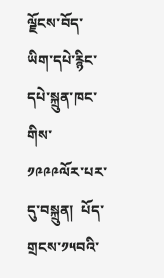ལྗོངས་བོད་ཡིག་དཔེ་རྙིང་དཔེ་སྐྲུན་ཁང་གིས་༡༩༩༩ལོར་པར་དུ་བསྐྲུན།  པོད་གྲངས་༡༥བའི་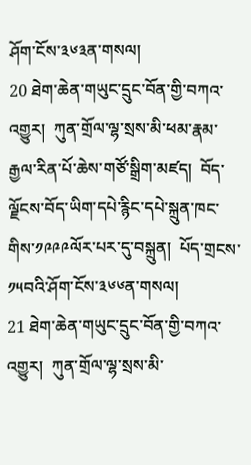ཤོག་ངོས་༣༦༣ན་གསལ།
20 ཐེག་ཆེན་གཡུང་དྲུང་བོན་གྱི་བཀའ་འགྱུར།  ཀུན་གྲོལ་ལྷ་སྲས་མི་ཕམ་རྣམ་རྒྱལ་རིན་པོ་ཆེས་གཙོ་སྒྲིག་མཛད།  བོད་ལྗོངས་བོད་ཡིག་དཔེ་རྙིང་དཔེ་སྐྲུན་ཁང་གིས་༡༩༩༩ལོར་པར་དུ་བསྐྲུན།  པོད་གྲངས་༡༥བའི་ཤོག་ངོས་༣༦༦ན་གསལ།
21 ཐེག་ཆེན་གཡུང་དྲུང་བོན་གྱི་བཀའ་འགྱུར།  ཀུན་གྲོལ་ལྷ་སྲས་མི་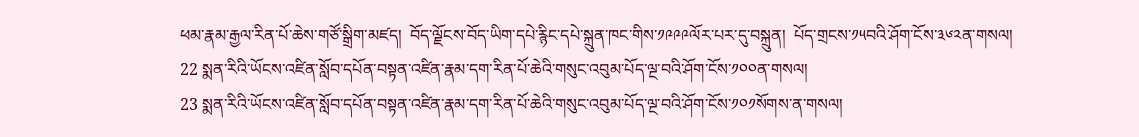ཕམ་རྣམ་རྒྱལ་རིན་པོ་ཆེས་གཙོ་སྒྲིག་མཛད།  བོད་ལྗོངས་བོད་ཡིག་དཔེ་རྙིང་དཔེ་སྐྲུན་ཁང་གིས་༡༩༩༩ལོར་པར་དུ་བསྐྲུན།  པོད་གྲངས་༡༥བའི་ཤོག་ངོས་༣༦༢ན་གསལ།
22 སྨན་རིའི་ཡོངས་འཛིན་སློབ་དཔོན་བསྟན་འཛིན་རྣམ་དག་རིན་པོ་ཆེའི་གསུང་འབུམ་པོད་ལྔ་བའི་ཤོག་ངོས་༡༠༠ན་གསལ།
23 སྨན་རིའི་ཡོངས་འཛིན་སློབ་དཔོན་བསྟན་འཛིན་རྣམ་དག་རིན་པོ་ཆེའི་གསུང་འབུམ་པོད་ལྔ་བའི་ཤོག་ངོས་༡༠༡སོགས་ན་གསལ།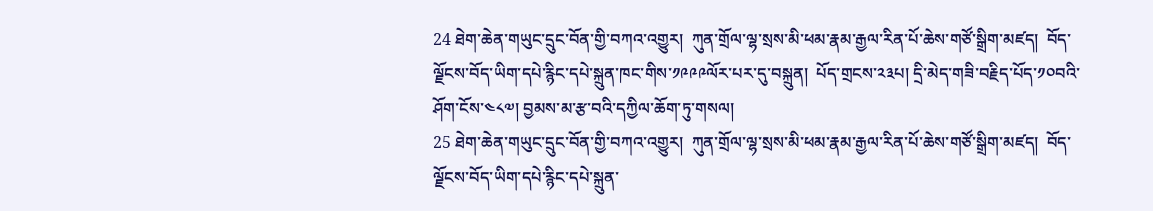24 ཐེག་ཆེན་གཡུང་དྲུང་བོན་གྱི་བཀའ་འགྱུར།  ཀུན་གྲོལ་ལྷ་སྲས་མི་ཕམ་རྣམ་རྒྱལ་རིན་པོ་ཆེས་གཙོ་སྒྲིག་མཛད།  བོད་ལྗོངས་བོད་ཡིག་དཔེ་རྙིང་དཔེ་སྐྲུན་ཁང་གིས་༡༩༩༩ལོར་པར་དུ་བསྐྲུན།  པོད་གྲངས་༢༣པ། དྲི་མེད་གཟི་བརྗིད་པོད་༡༠བའི་ཤོག་ངོས་༤༨༧། བྱམས་མ་རྩ་བའི་དཀྱིལ་ཆོག་ཏུ་གསལ།
25 ཐེག་ཆེན་གཡུང་དྲུང་བོན་གྱི་བཀའ་འགྱུར།  ཀུན་གྲོལ་ལྷ་སྲས་མི་ཕམ་རྣམ་རྒྱལ་རིན་པོ་ཆེས་གཙོ་སྒྲིག་མཛད།  བོད་ལྗོངས་བོད་ཡིག་དཔེ་རྙིང་དཔེ་སྐྲུན་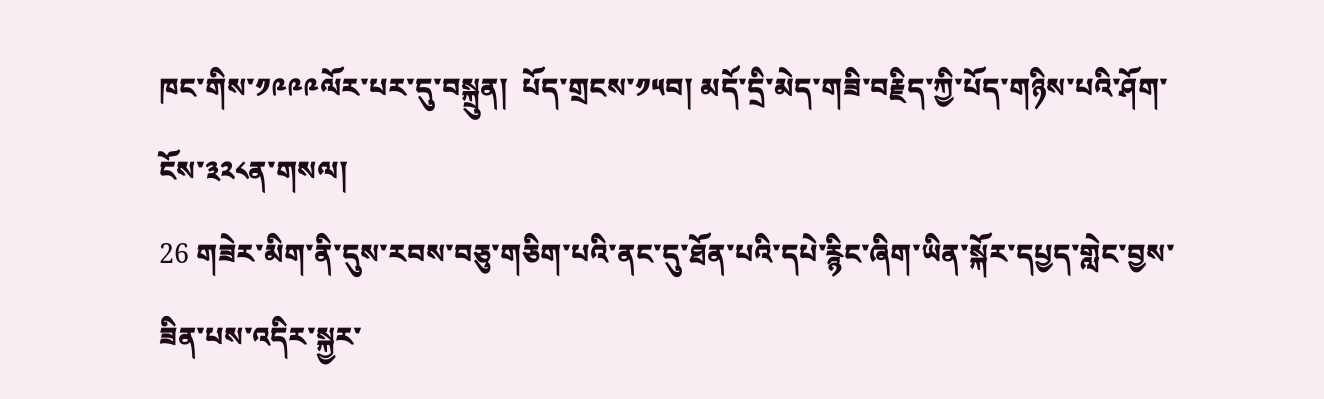ཁང་གིས་༡༩༩༩ལོར་པར་དུ་བསྐྲུན།  པོད་གྲངས་༡༥བ། མདོ་དྲི་མེད་གཟི་བརྗིད་ཀྱི་པོད་གཉིས་པའི་ཤོག་ངོས་༣༢༨ན་གསལ།
26 གཟེར་མིག་ནི་དུས་རབས་བཅུ་གཅིག་པའི་ནང་དུ་ཐོན་པའི་དཔེ་རྙིང་ཞིག་ཡིན་སྐོར་དཔྱད་གླེང་བྱས་ཟིན་པས་འདིར་སྐྱར་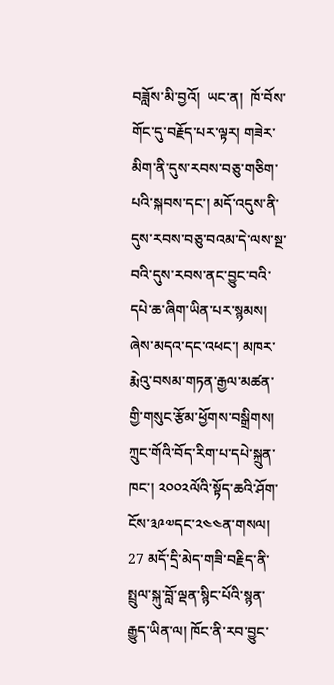བཟློས་མི་བྱའོ།  ཡང་ན།  ཁོ་བོས་གོང་དུ་བརྗོད་པར་ལྟར། གཟེར་མིག་ནི་དུས་རབས་བཅུ་གཅིག་པའི་སྐབས་དང་། མདོ་འདུས་ནི་དུས་རབས་བཅུ་བའམ་དེ་ལས་སྔ་བའི་དུས་རབས་ནང་བྱུང་བའི་དཔེ་ཆ་ཞིག་ཡིན་པར་སྙམས། ཞེས་མདའ་དང་འཕང་། མཁར་རྨེའུ་བསམ་གཏན་རྒྱལ་མཚན་གྱི་གསུང་རྩོམ་ཕྱོགས་བསྒྲིགས། ཀྲུང་གོའི་བོད་རིག་པ་དཔེ་སྐྲུན་ཁང་། ༢༠༠༢ལོའི་སྟོད་ཆའི་ཤོག་ངོས་༣༩༧དང་༢༤༤ན་གསལ།
27 མདོ་དྲི་མེད་གཟི་བརྗིད་ནི་སྤྲུལ་སྐུ་བློ་ལྡན་སྙིང་པོའི་སྙན་རྒྱུད་ཡིན་ལ། ཁོང་ནི་རབ་བྱུང་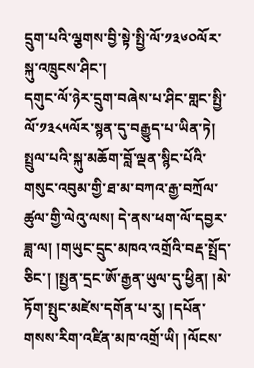དྲུག་པའི་ལྕགས་བྱི་སྟེ་སྤྱི་ལོ་༡༣༦༠ལོར་སྐུ་འཁྲུངས་ཤིང་།
དགུང་ལོ་ཉེར་དྲུག་བཞེས་པ་ཤིང་གླང་སྤྱི་ལོ་༡༣༨༥ལོར་སྙན་དུ་བརྒྱུད་པ་ཡིན་ཏེ། སྤྲུལ་པའི་སྐུ་མཆོག་བློ་ལྡན་སྙིང་པོའི་གསུང་འབུམ་གྱི་ཐ་མ་བཀའ་རྒྱ་བཀྲོལ་ཚུལ་གྱི་ལེའུ་ལས། དེ་ནས་ཕག་ལོ་དབྱར་ཟླ་ལ། །གཡུང་དྲུང་མཁའ་འགྲོའི་བརྡ་སྤྲོད་ཅིང་། །སྤྱན་དྲང་ཨོ་རྒྱན་ཡུལ་དུ་ཕྱིན། །མེ་ཏོག་སྤུང་མཛེས་དགོན་པ་རུ། །དཔོན་གསས་རིག་འཛིན་མཁ་འགྲོ་ཡི། །ལོངས་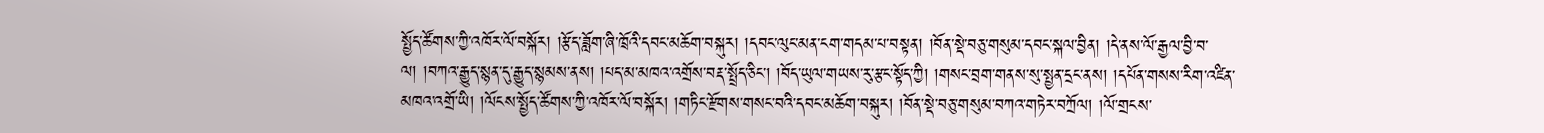སྤྱོད་ཚོགས་ཀྱི་འཁོར་ལོ་བསྐོར། །རྩོད་ཟློག་ཞི་ཁྲོའི་དབང་མཆོག་བསྐུར། །དབང་ལུང་མན་ངག་གདམ་པ་བསྟན། །བོན་སྡེ་བཅུ་གསུམ་དབང་སྐལ་བྱིན། །དེ་ནས་ལོ་རྒྱལ་བྱི་བ་ལ། །བཀའ་རྒྱུད་སྙན་དུ་རྒྱུད་སྙམས་ནས། །པད་མ་མཁའ་འགྲོས་བརྡ་སྤྲོད་ཅིང་། །བོད་ཡུལ་གཡས་རུ་རྩང་སྟོད་ཀྱི། །གསང་བྲག་གནས་སུ་སྤྱན་དྲང་ནས། །དཔོན་གསས་རིག་འཛིན་མཁའ་འགྲོ་ཡི། །ལོངས་སྤྱོད་ཚོགས་ཀྱི་འཁོར་ལོ་བསྐོར། །གཏིང་རྫོགས་གསང་བའི་དབང་མཆོག་བསྐུར། །བོན་སྡེ་བཅུ་གསུམ་བཀའ་གཏེར་བཀྲོལ། །ལོ་གྲངས་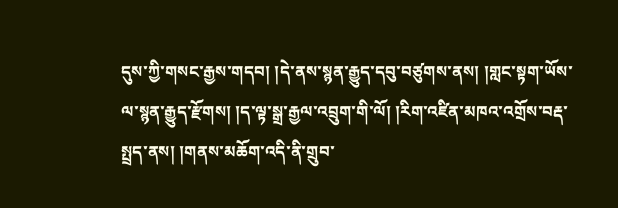དུས་ཀྱི་གསང་རྒྱས་གདབ། །དེ་ནས་སྙན་རྒྱུད་དབུ་བཙུགས་ནས། །གླང་སྟག་ཡོས་ལ་སྙན་རྒྱུད་རྫོགས། །ད་ལྟ་སྒྲ་རྒྱལ་འབྲུག་གི་ལོ། །རིག་འཛིན་མཁའ་འགྲོས་བརྡ་སྤྲད་ནས། །གནས་མཆོག་འདི་ནི་གྲུབ་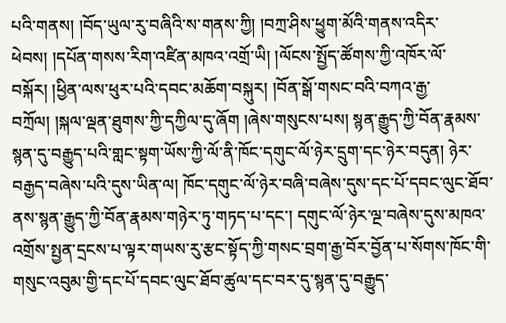པའི་གནས། །བོད་ཡུལ་རུ་བཞིའི་ས་གནས་ཀྱི། །བཀྲ་ཤིས་ཕྱུག་མོའི་གནས་འདིར་ཕེབས། །དཔོན་གསས་རིག་འཛིན་མཁའ་འགྲོ་ཡི། །ལོངས་སྤྱོད་ཚོགས་ཀྱི་འཁོར་ལོ་བསྐོར། །ཕྱིན་ལས་ཕུར་པའི་དབང་མཆོག་བསྐུར། །བོན་སྒོ་གསང་བའི་བཀའ་རྒྱ་བཀྲོལ། །སྐལ་ལྡན་ཐུགས་ཀྱི་དཀྱིལ་དུ་ཞོག །ཞེས་གསུངས་པས། སྙན་རྒྱུད་ཀྱི་བོན་རྣམས་སྙན་དུ་བརྒྱུད་པའི་གླང་སྟག་ཡོས་ཀྱི་ལོ་ནི་ཁོང་དགུང་ལོ་ཉེར་དྲུག་དང་ཉེར་བདུན། ཉེར་བརྒྱད་བཞེས་པའི་དུས་ཡིན་ལ། ཁོང་དགུང་ལོ་ཉེར་བཞི་བཞེས་དུས་དང་པོ་དབང་ལུང་ཐོབ་ནས་སྙན་རྒྱུད་ཀྱི་བོན་རྣམས་གཉེར་ཏུ་གཏད་པ་དང་། དགུང་ལོ་ཉེར་ལྔ་བཞེས་དུས་མཁའ་འགྲོས་སྤྱན་དྲངས་པ་ལྟར་གཡས་རུ་རྩང་སྟོད་ཀྱི་གསང་བྲག་རྒྱ་བོར་བྱོན་པ་སོགས་ཁོང་གི་གསུང་འབུམ་གྱི་དང་པོ་དབང་ལུང་ཐོབ་ཚུལ་དང་བར་དུ་སྙན་དུ་བརྒྱུད་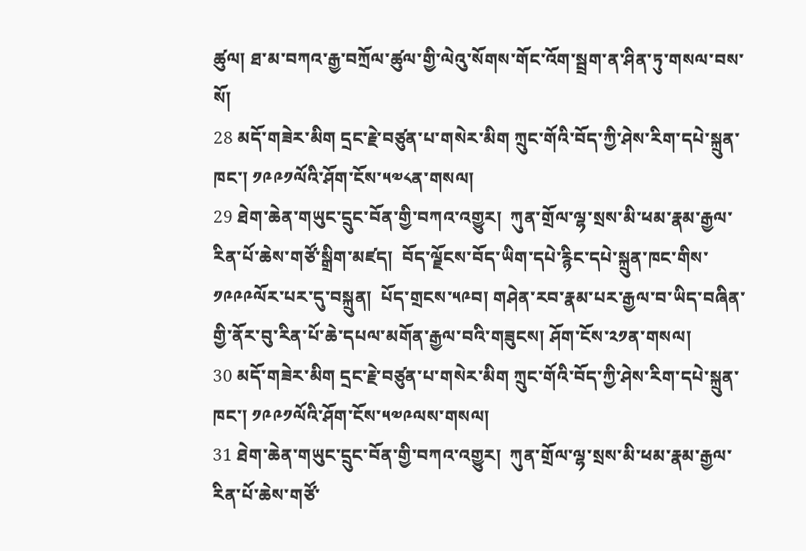ཚུལ། ཐ་མ་བཀའ་རྒྱ་བཀྲོལ་ཚུལ་གྱི་ལེའུ་སོགས་གོང་འོག་སྦྲག་ན་ཤིན་ཏུ་གསལ་བས་སོ།
28 མདོ་གཟེར་མིག དྲང་རྗེ་བཙུན་པ་གསེར་མིག ཀྲུང་གོའི་བོད་ཀྱི་ཤེས་རིག་དཔེ་སྐྲུན་ཁང་། ༡༩༩༡ལོའི་ཤོག་ངོས་༥༧༨ན་གསལ།
29 ཐེག་ཆེན་གཡུང་དྲུང་བོན་གྱི་བཀའ་འགྱུར།  ཀུན་གྲོལ་ལྷ་སྲས་མི་ཕམ་རྣམ་རྒྱལ་རིན་པོ་ཆེས་གཙོ་སྒྲིག་མཛད།  བོད་ལྗོངས་བོད་ཡིག་དཔེ་རྙིང་དཔེ་སྐྲུན་ཁང་གིས་༡༩༩༩ལོར་པར་དུ་བསྐྲུན།  པོད་གྲངས་༥༩བ། གཤེན་རབ་རྣམ་པར་རྒྱལ་བ་ཡིད་བཞིན་གྱི་ནོར་བུ་རིན་པོ་ཆེ་དཔལ་མགོན་རྒྱལ་བའི་གཟུངས། ཤོག་ངོས་༢༡ན་གསལ།
30 མདོ་གཟེར་མིག དྲང་རྗེ་བཙུན་པ་གསེར་མིག ཀྲུང་གོའི་བོད་ཀྱི་ཤེས་རིག་དཔེ་སྐྲུན་ཁང་། ༡༩༩༡ལོའི་ཤོག་ངོས་༥༧༩ལས་གསལ།
31 ཐེག་ཆེན་གཡུང་དྲུང་བོན་གྱི་བཀའ་འགྱུར།  ཀུན་གྲོལ་ལྷ་སྲས་མི་ཕམ་རྣམ་རྒྱལ་རིན་པོ་ཆེས་གཙོ་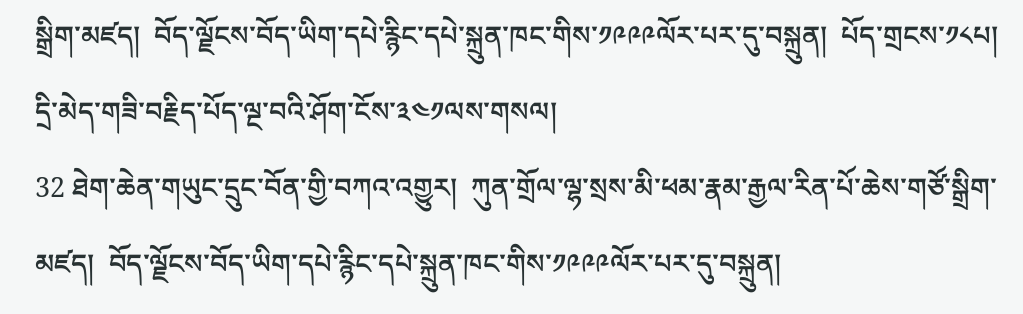སྒྲིག་མཛད།  བོད་ལྗོངས་བོད་ཡིག་དཔེ་རྙིང་དཔེ་སྐྲུན་ཁང་གིས་༡༩༩༩ལོར་པར་དུ་བསྐྲུན།  པོད་གྲངས་༡༨པ།  དྲི་མེད་གཟི་བརྗིད་པོད་ལྔ་བའི་ཤོག་ངོས་༣༤༡ལས་གསལ།
32 ཐེག་ཆེན་གཡུང་དྲུང་བོན་གྱི་བཀའ་འགྱུར།  ཀུན་གྲོལ་ལྷ་སྲས་མི་ཕམ་རྣམ་རྒྱལ་རིན་པོ་ཆེས་གཙོ་སྒྲིག་མཛད།  བོད་ལྗོངས་བོད་ཡིག་དཔེ་རྙིང་དཔེ་སྐྲུན་ཁང་གིས་༡༩༩༩ལོར་པར་དུ་བསྐྲུན།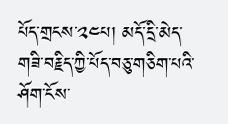པོད་གྲངས་༢༤པ། མདོ་དྲི་མེད་གཟི་བརྗིད་ཀྱི་པོད་བཅུ་གཅིག་པའི་ཤོག་ངོས་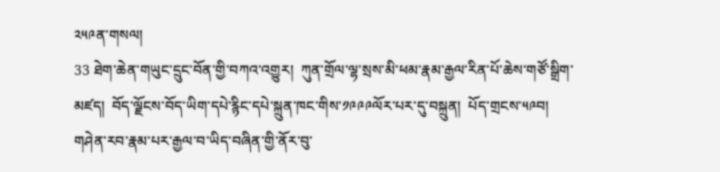༢༥༩ན་གསལ།
33 ཐེག་ཆེན་གཡུང་དྲུང་བོན་གྱི་བཀའ་འགྱུར།  ཀུན་གྲོལ་ལྷ་སྲས་མི་ཕམ་རྣམ་རྒྱལ་རིན་པོ་ཆེས་གཙོ་སྒྲིག་མཛད།  བོད་ལྗོངས་བོད་ཡིག་དཔེ་རྙིང་དཔེ་སྐྲུན་ཁང་གིས་༡༩༩༩ལོར་པར་དུ་བསྐྲུན།  པོད་གྲངས་༥༩བ། གཤེན་རབ་རྣམ་པར་རྒྱལ་བ་ཡིད་བཞིན་གྱི་ནོར་བུ་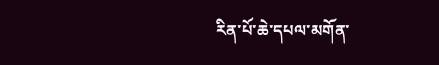རིན་པོ་ཆེ་དཔལ་མགོན་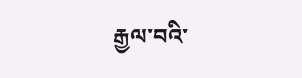རྒྱལ་བའི་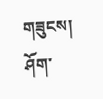གཟུངས། ཤོག་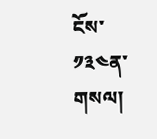ངོས་༡༣༤ན་གསལ།